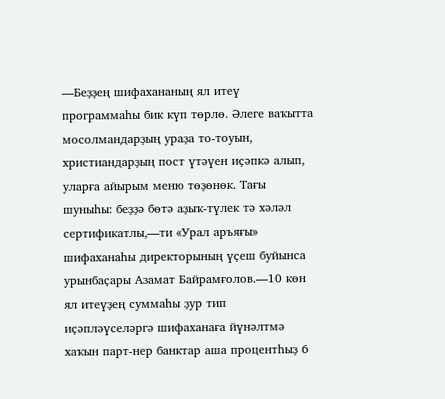—Беҙҙең шифахананың ял итеү программаһы бик күп төрлө. Әлеге ваҡытта мосолмандарҙың ураҙа то-тоуын, христиандарҙың пост үтәүен иҫәпкә алып, уларға айырым меню төҙөнөк. Тағы шуныһы: беҙҙә бөтә аҙыҡ-түлек тә хәләл сертификатлы,—ти «Урал аръяғы» шифаханаһы директорының үҫеш буйынса урынбаҫары Азамат Байрамғолов.—10 көн ял итеүҙең суммаһы ҙур тип иҫәпләүселәргә шифаханаға йүнәлтмә хаҡын парт-нер банктар аша процентһыҙ 6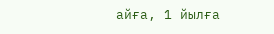айға, 1 йылға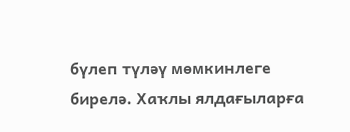бүлеп түләү мөмкинлеге бирелә. Хаҡлы ялдағыларға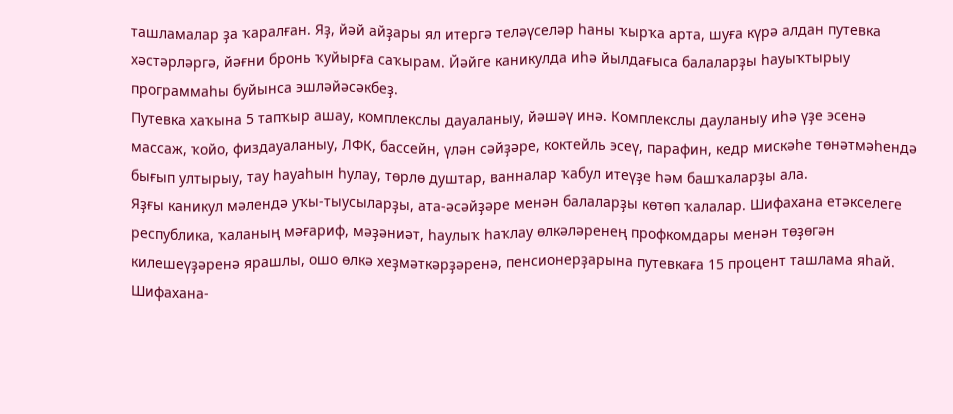ташламалар ҙа ҡаралған. Яҙ, йәй айҙары ял итергә теләүселәр һаны ҡырҡа арта, шуға күрә алдан путевка хәстәрләргә, йәғни бронь ҡуйырға саҡырам. Йәйге каникулда иһә йылдағыса балаларҙы һауыҡтырыу программаһы буйынса эшләйәсәкбеҙ.
Путевка хаҡына 5 тапҡыр ашау, комплекслы дауаланыу, йәшәү инә. Комплекслы дауланыу иһә үҙе эсенә массаж, ҡойо, физдауаланыу, ЛФК, бассейн, үлән сәйҙәре, коктейль эсеү, парафин, кедр мискәһе төнәтмәһендә бығып ултырыу, тау һауаһын һулау, төрлө душтар, ванналар ҡабул итеүҙе һәм башҡаларҙы ала.
Яҙғы каникул мәлендә уҡы-тыусыларҙы, ата-әсәйҙәре менән балаларҙы көтөп ҡалалар. Шифахана етәкселеге республика, ҡаланың мәғариф, мәҙәниәт, һаулыҡ һаҡлау өлкәләренең профкомдары менән төҙөгән килешеүҙәренә ярашлы, ошо өлкә хеҙмәткәрҙәренә, пенсионерҙарына путевкаға 15 процент ташлама яһай. Шифахана-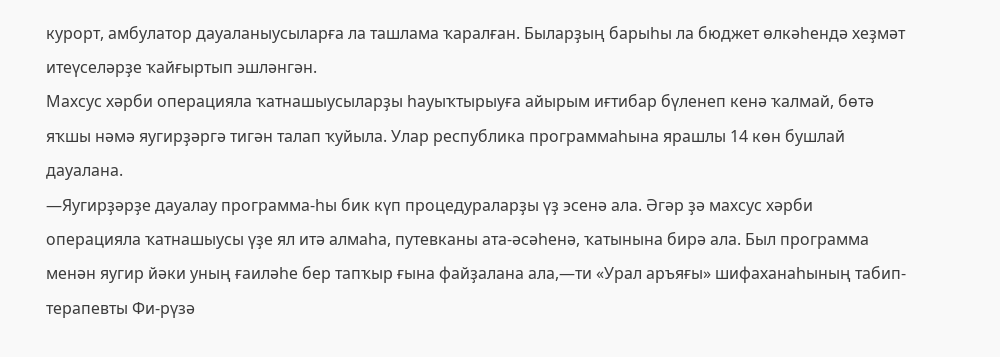курорт, амбулатор дауаланыусыларға ла ташлама ҡаралған. Быларҙың барыһы ла бюджет өлкәһендә хеҙмәт итеүселәрҙе ҡайғыртып эшләнгән.
Махсус хәрби операцияла ҡатнашыусыларҙы һауыҡтырыуға айырым иғтибар бүленеп кенә ҡалмай, бөтә яҡшы нәмә яугирҙәргә тигән талап ҡуйыла. Улар республика программаһына ярашлы 14 көн бушлай дауалана.
—Яугирҙәрҙе дауалау программа-һы бик күп процедураларҙы үҙ эсенә ала. Әгәр ҙә махсус хәрби операцияла ҡатнашыусы үҙе ял итә алмаһа, путевканы ата-әсәһенә, ҡатынына бирә ала. Был программа менән яугир йәки уның ғаиләһе бер тапҡыр ғына файҙалана ала,—ти «Урал аръяғы» шифаханаһының табип-терапевты Фи-рүзә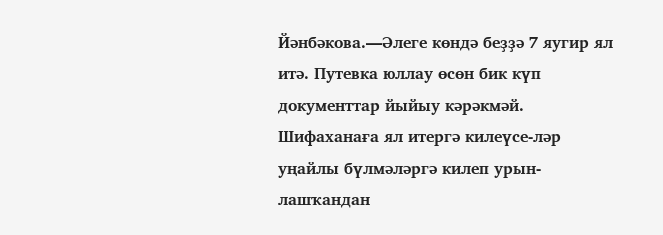Йәнбәкова.—Әлеге көндә беҙҙә 7 яугир ял итә. Путевка юллау өсөн бик күп документтар йыйыу кәрәкмәй.
Шифаханаға ял итергә килеүсе-ләр уңайлы бүлмәләргә килеп урын-лашҡандан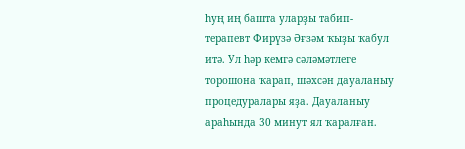һуң иң башта уларҙы табип-терапевт Фирүзә Әғзәм ҡыҙы ҡабул итә. Ул һәр кемгә сәләмәтлеге торошона ҡарап, шәхсән дауаланыу процедуралары яҙа. Дауаланыу араһында 30 минут ял ҡаралған.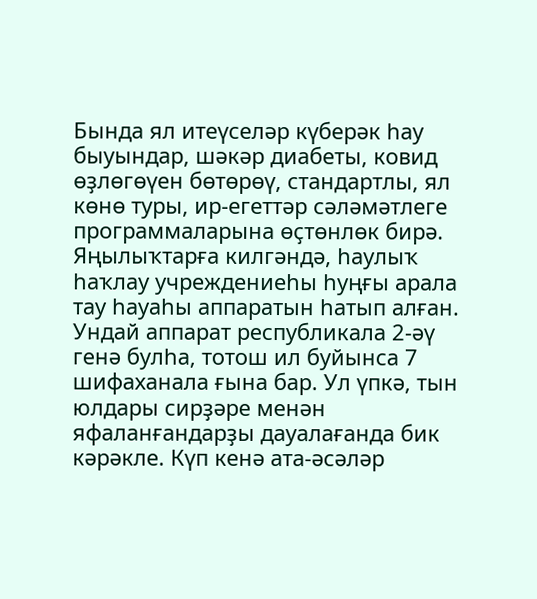Бында ял итеүселәр күберәк һау быуындар, шәкәр диабеты, ковид өҙлөгөүен бөтөрөү, стандартлы, ял көнө туры, ир-егеттәр сәләмәтлеге программаларына өҫтөнлөк бирә.
Яңылыҡтарға килгәндә, һаулыҡ һаҡлау учреждениеһы һуңғы арала тау һауаһы аппаратын һатып алған. Ундай аппарат республикала 2-әү генә булһа, тотош ил буйынса 7 шифаханала ғына бар. Ул үпкә, тын юлдары сирҙәре менән яфаланғандарҙы дауалағанда бик кәрәкле. Күп кенә ата-әсәләр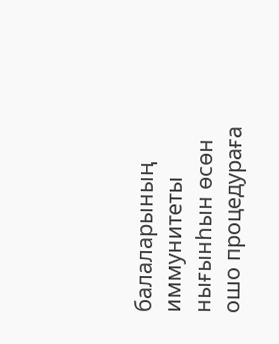балаларының иммунитеты нығынһын өсөн ошо процедураға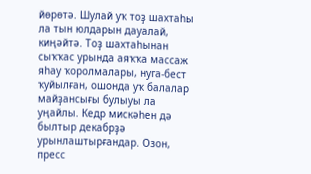йөрөтә. Шулай уҡ тоҙ шахтаһы ла тын юлдарын дауалай, киңәйтә. Тоҙ шахтаһынан сыҡҡас урында аяҡҡа массаж яһау ҡоролмалары, нуга-бест ҡуйылған, ошонда уҡ балалар майҙансығы булыуы ла уңайлы. Кедр мискәһен дә былтыр декабрҙә урынлаштырғандар. Озон, пресс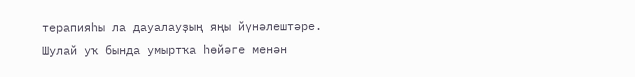терапияһы ла дауалауҙың яңы йүнәлештәре. Шулай уҡ бында умыртҡа һөйәге менән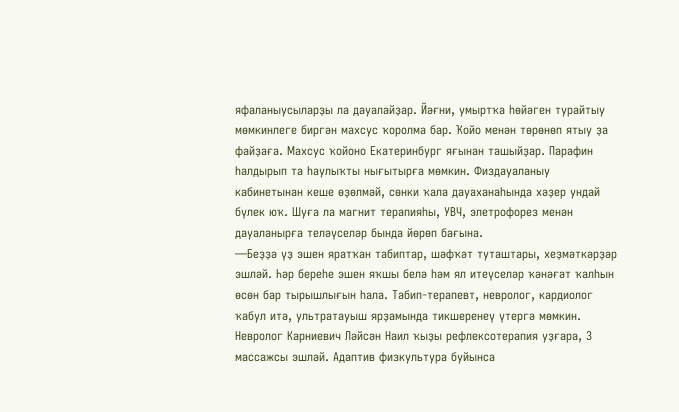яфаланыусыларҙы ла дауалайҙар. Йәғни, умыртҡа һөйәген турайтыу мөмкинлеге биргән махсус ҡоролма бар. Ҡойо менән төрөнөп ятыу ҙа файҙаға. Махсус ҡойоно Екатеринбург яғынан ташыйҙар. Парафин һалдырып та һаулыҡты нығытырға мөмкин. Физдауаланыу кабинетынан кеше өҙөлмәй, сөнки ҡала дауаханаһында хәҙер ундай бүлек юҡ. Шуға ла магнит терапияһы, УВЧ, элетрофорез менән дауаланырға теләүселәр бында йөрөп бағына.
—Беҙҙә үҙ эшен яратҡан табиптар, шәфҡәт туташтары, хеҙмәткәрҙәр эшләй. Һәр береһе эшен яҡшы белә һәм ял итеүселәр ҡәнәғәт ҡалһын өсөн бар тырышлығын һала. Табип-терапевт, невролог, кардиолог ҡабул итә, ультратауыш ярҙамында тикшеренеү үтергә мөмкин. Невролог Карниевич Ләйсән Наил ҡыҙы рефлексотерапия уҙғара, 3 массажсы эшләй. Адаптив физкультура буйынса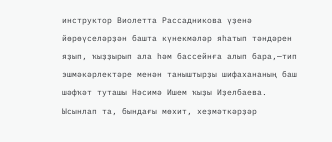инструктор Виолетта Рассадникова үҙенә йөрөүселәрҙән башта күнекмәләр яһатып тәндәрен яҙып, ҡыҙҙырып ала һәм бассейнға алып бара,—тип эшмәкәрлектәре менән таныштырҙы шифахананың баш шәфҡәт туташы Нәсимә Ишем ҡыҙы Иҙелбаева.
Ысынлап та, бындағы мөхит, хеҙмәткәрҙәр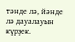тәнде лә, йәнде лә дауалауын күрҙек.